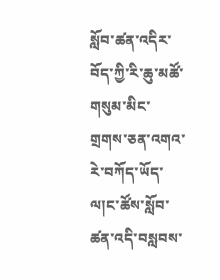སློབ་ཚན་འདིར་བོད་ཀྱི་རི་ཆུ་མཚོ་གསུམ་མིང་གྲགས་ཅན་འགའ་རེ་བཀོད་ཡོད་ལ།ང་ཚོས་སློབ་ཚན་འདི་བསླབས་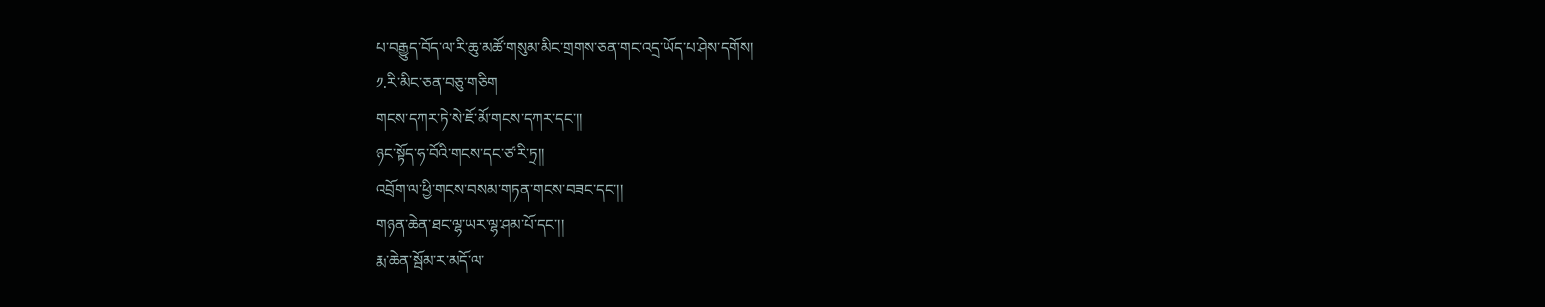པ་བརྒྱུད་བོད་ལ་རི་ཆུ་མཚོ་གསུམ་མིང་གྲགས་ཅན་གང་འདྲ་ཡོད་པ་ཤེས་དགོས།
༡.རི་མིང་ཅན་བཅུ་གཅིག
གངས་དཀར་ཏེ་སེ་ཇོ་མོ་གངས་དཀར་དང་།།
ཉང་སྟོད་ཧ་བོའི་གངས་དང་ཙ་རི་ཏྲ།།
འབྲོག་ལ་ཕྱི་གངས་བསམ་གཏན་གངས་བཟང་དང་།།
གཉན་ཆེན་ཐང་ལྷ་ཡར་ལྷ་ཤམ་པོ་དང་།།
རྨ་ཆེན་སྦོམ་ར་མདོ་ལ་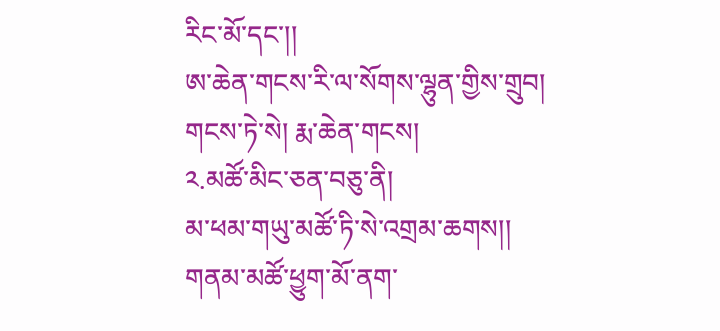རིང་མོ་དང་།།
ཨ་ཆེན་གངས་རི་ལ་སོགས་ལྷུན་གྱིས་གྲུབ།
གངས་ཏེ་སེ། རྨ་ཆེན་གངས།
༢.མཚོ་མིང་ཅན་བཅུ་ནི།
མ་ཕམ་གཡུ་མཚོ་ཏི་སེ་འགྲམ་ཆགས།།
གནམ་མཚོ་ཕྱུག་མོ་ནག་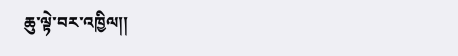ཆུ་ལྟེ་བར་འཁྱིལ།།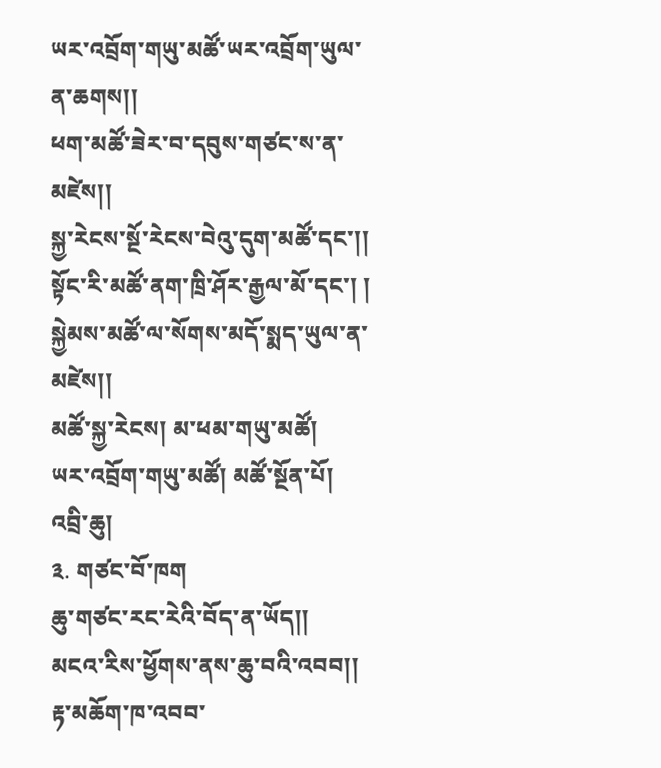ཡར་འབྲོག་གཡུ་མཚོ་ཡར་འབྲོག་ཡུལ་ན་ཆགས།།
ཕག་མཚོ་ཟེར་བ་དབུས་གཙང་ས་ན་མཛེས།།
སྐྱ་རེངས་སྔོ་རེངས་བེའུ་དུག་མཚོ་དང་།།
སྟོང་རི་མཚོ་ནག་ཁྲི་ཤོར་རྒྱལ་མོ་དང་། །
སྐྱེམས་མཚོ་ལ་སོགས་མདོ་སྨད་ཡུལ་ན་མཛེས།།
མཚོ་སྐྱ་རེངས། མ་ཕམ་གཡུ་མཚོ།
ཡར་འབྲོག་གཡུ་མཚོ། མཚོ་སྔོན་པོ།
འབྲི་ཆུ།
༣. གཙང་བོ་ཁག
ཆུ་གཙང་རང་རེའི་བོད་ན་ཡོད།།
མངའ་རིས་ཕྱོགས་ནས་ཆུ་བའི་འབབ།།
རྟ་མཆོག་ཁ་འབབ་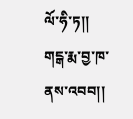ལོ་ཧི་ཏ།།
གངྒ་རྨ་བྱ་ཁ་ནས་འབབ།།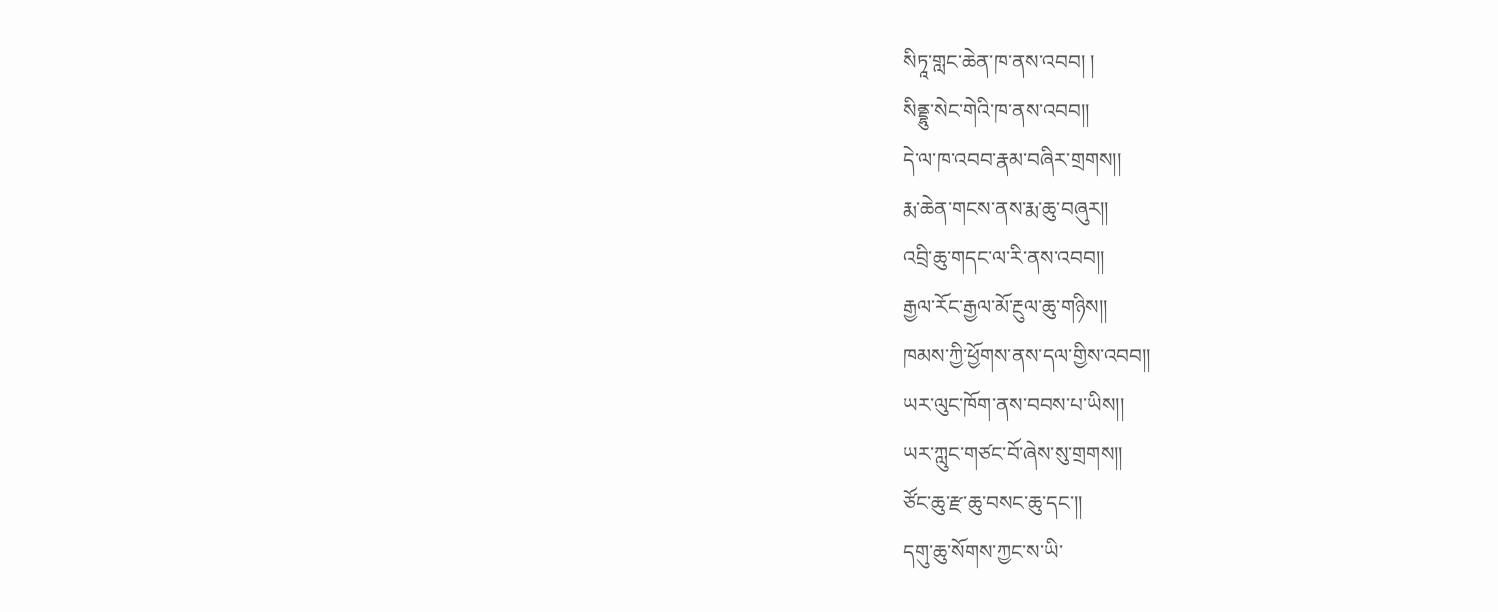སིཏཱ་གླང་ཆེན་ཁ་ནས་འབབ། །
སིནྡྷུ་སེང་གེའི་ཁ་ནས་འབབ།།
དེ་ལ་ཁ་འབབ་རྣམ་བཞིར་གྲགས།།
རྨ་ཆེན་གངས་ནས་རྨ་ཆུ་བཞུར།།
འབྲི་ཆུ་གདང་ལ་རི་ནས་འབབ།།
རྒྱལ་རོང་རྒྱལ་མོ་རྔུལ་ཆུ་གཉིས།།
ཁམས་ཀྱི་ཕྱོགས་ནས་དལ་གྱིས་འབབ།།
ཡར་ལུང་ཁོག་ནས་བབས་པ་ཡིས།།
ཡར་ཀླུང་གཙང་བོ་ཞེས་སུ་གྲགས།།
ཙོང་ཆུ་རྫ་ཆུ་བསང་ཆུ་དང་།།
དགུ་ཆུ་སོགས་ཀྱང་ས་ཡི་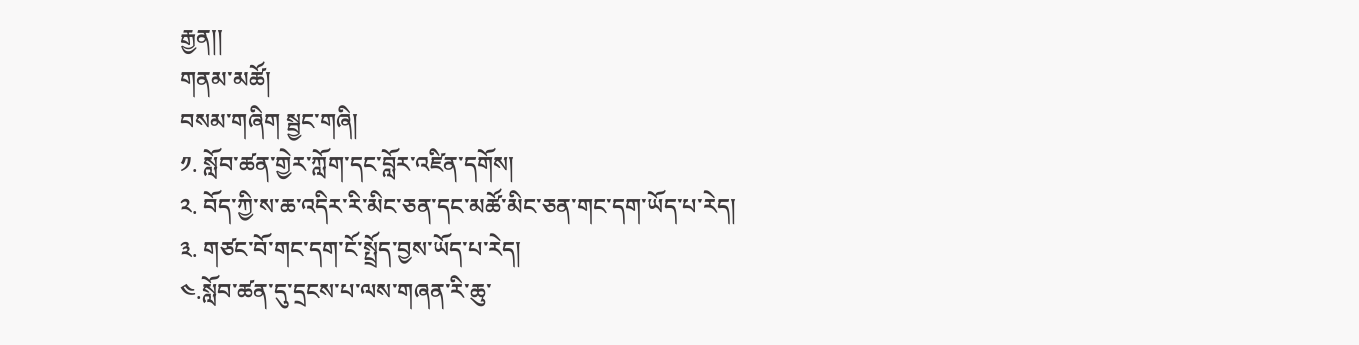རྒྱན།།
གནམ་མཚོ།
བསམ་གཞིག སྦྱང་གཞི།
༡. སློབ་ཚན་གྱེར་ཀློག་དང་བློར་འཛིན་དགོས།
༢. བོད་ཀྱི་ས་ཆ་འདིར་རི་མིང་ཅན་དང་མཚོ་མིང་ཅན་གང་དག་ཡོད་པ་རེད།
༣. གཙང་བོ་གང་དག་ངོ་སྤྲོད་བྱས་ཡོད་པ་རེད།
༤.སློབ་ཚན་དུ་དྲངས་པ་ལས་གཞན་རི་ཆུ་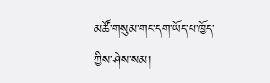མཚོ་གསུམ་གང་དག་ཡོད་པ་ཁྱོད་ཀྱིས་ཤེས་སམ།